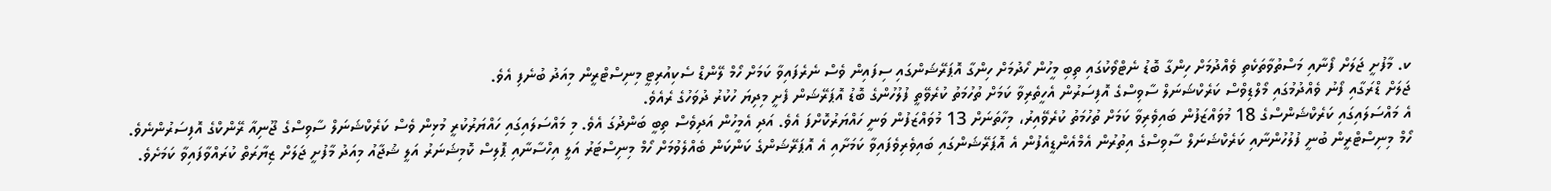ކ. މާފުށީ ޖަލަށް ފޯނާއި މަސްތުވާތަކެތި ވެއްދުމަށް ހިންގާ ބޮޑު ނެޓްވޯކުގައި ތިބި މީހުން ހޯދުމަށް ހިންގާ އޮޕަރޭޝަންގައި ސިފައިން ވެސް ނެރެފައިވާ ކަމަށް ހޯމް ލޭންޑް ސެކިއުރިޓީ މިނިސްޓްރީން މިއަދު ބުނެފި އެވެ.
ޖަލަށް ޑްރަގާއި ފޯނު ވެއްދުމުގައި މޯލްޑިވްސް ކަރެކްޝަނަލް ސާވިސްގެ އޮފިސަރުން އެހީތެރިވާ ކަމަށް ތުހުމަތު ކުރެވޭތީ ފުލުހުންގެ ބޮޑު އޮޕަރޭޝަން ފެށީ މިދިޔަ ހުކުރު ދުވަހުގެ ރެއެވެ.
އެ މައްސަލައިގައި ކަރެކްޝަންސްގެ 18 މުވައްޒަފުން ބައިވެރިވާ ކަމަށް ތުހުމަތު ކުރެވޭއިރު، މިހާތަނަށް 13 މުވައްޒަފުން ވަނީ ހައްޔަރުކޮށްފަ އެވެ. އަދި އެމީހުން އަދިވެސް ތިބީ ބަންދުގަ އެވެ. މި މައްސަލައިގައި ހައްޔަރުކުރީ މުޅިން ވެސް ކަރެކްޝަނަލް ސާވިސްގެ ޖޫނިއާ ރޭންކްގެ އޮފިސަރުންނެވެ.
ހޯމް މިނިސްޓްރީން ބުނީ ފުލުހުންނާއި ކަރެކްޝަނަލް ސާވިސްގެ އިތުރުން އެމްއެންޑީއެފުން އެ އޮޕަރޭޝަންގައި ބައިވެރިވެފައިވާ ކަމަށާއި އެ އޮޕަރޭޝަންގެ ކަންކަން ބެއްލެވުމަށް ހޯމް މިނިސްޓަރު އަލީ އިހްސާނާއި ޕޮލިސް ކޮމިޝަނަރު އަލީ ޝުޖާއު މިއަދު މާފުށީ ޖަލަށް ޒިޔާރަތް ކުރައްވާފައިވާ ކަމަށެވެ.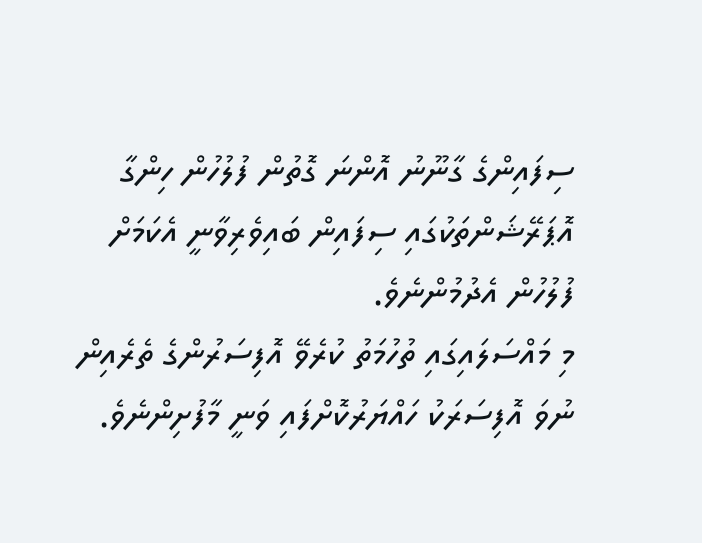ސިފައިންގެ ގާނޫނު އޮންނަ ގޮތުން ފުލުހުން ހިންގާ އޮޕަރޭޝަންތަކުގައި ސިފައިން ބައިވެރިވާނީ އެކަމަށް ފުލުހުން އެދުމުންނެވެ.
މި މައްސަލައިގައި ތުހުމަތު ކުރެވޭ އޮފިސަރުންގެ ތެރެއިން ނުވަ އޮފިސަރަކު ހައްޔަރުކޮށްފައި ވަނީ މާފުށިންނެވެ.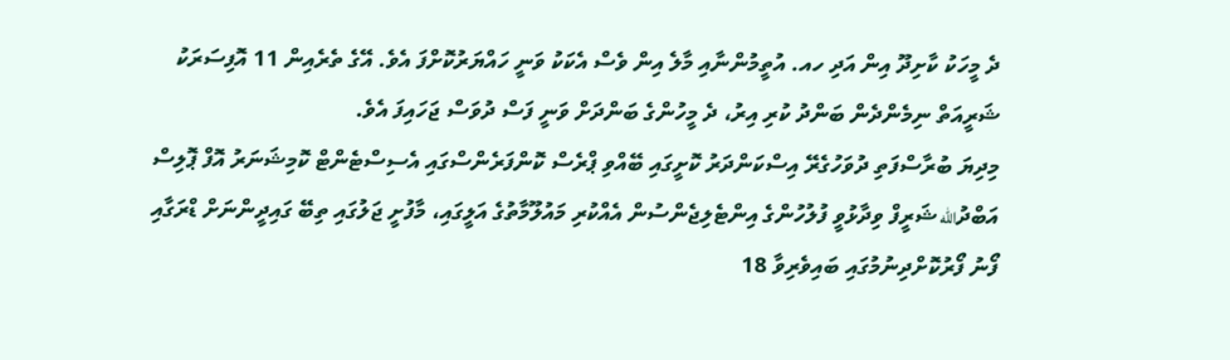ދެ މީހަކު ކާށިދޫ އިން އަދި ހއ. އުތީމުންނާއި މާލެ އިން ވެސް އެކަކު ވަނީ ހައްޔަރުކޮށްފަ އެވެ. އޭގެ ތެރެއިން 11 އޮފިސަރަކު ޝަރީއަތް ނިމެންދެން ބަންދު ކުރި އިރު، ދެ މީހުންގެ ބަންދަށް ވަނީ ފަސް ދުވަސް ޖަހައިފަ އެވެ.
މިދިޔަ ބުރާސްފަތި ދުވަހުގެރޭ އިސްކަންދަރު ކޮށީގައި ބޭއްވި ޕްރެސް ކޮންފަރެންސްގައި އެސިސްޓެންޓް ކޮމިޝަނަރު އޮފް ޕޮލިސް އަބްދުالله ޝަރީފް ވިދާޅުވީ ފުލުހުންގެ އިންޓެލިޖެންސުން އެއްކުރި މައުލޫމާތުގެ އަލީގައި، މާފުށީ ޖަލުގައި ތިބޭ ގައިދީންނަށް ޑްރަގާއި ފޯނު ފޯރުކޮށްދިނުމުގައި ބައިވެރިވާ 18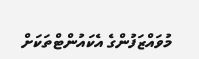މުވައްޒަފުންގެ އެކައުންޓްތަކަށް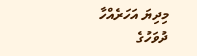މިދިޔަ އަހަރެއްހާ ދުވަހުގެ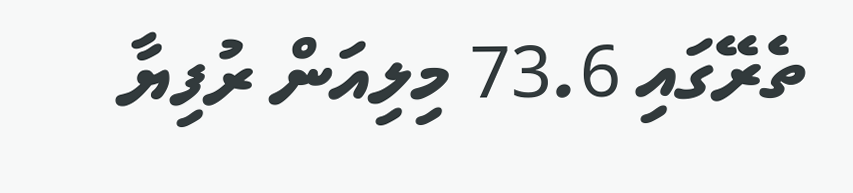ތެރޭގައި 73.6 މިލިއަން ރުފިޔާ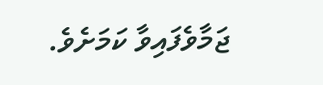ޖަމާވެފައިވާ ކަމަށެވެ.